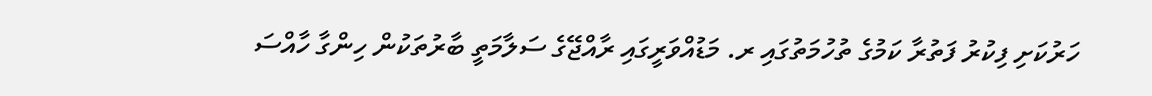ހަރުކަށި ފިކުރު ފަތުރާ ކަމުގެ ތުހުމަތުގައި ރ. މަޑުއްވަރީގައި ރާއްޖޭގެ ސަލާމަތީ ބާރުތަކުން ހިންގާ ހާއްސަ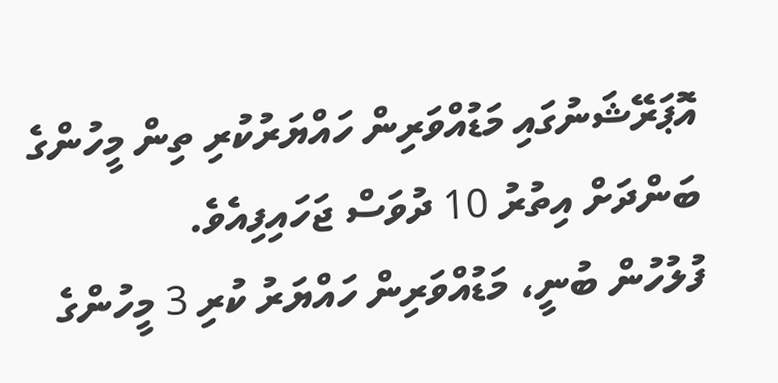އޮޕަރޭޝަނުގައި މަޑުއްވަރިން ހައްޔަރުކުރި ތިން މީހުންގެ ބަންދަށް އިތުރު 10 ދުވަސް ޖަހައިފިއެވެ.
ފުލުހުން ބުނީ، މަޑުއްވަރިން ހައްޔަރު ކުރި 3 މީހުންގެ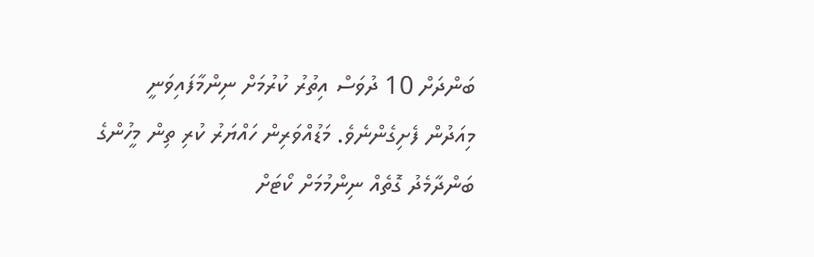ބަންދަށް 10 ދުވަސް އިތުރު ކުރުމަށް ނިންމާފައިވަނީ މިއަދުން ފެށިގެންނެވެ. މަޑުއްވަރިން ހައްޔަރު ކުރި ތިން މީހުންގެ ބަންދާމެދު ގޮތެއް ނިންމުމަށް ކޯޓަށް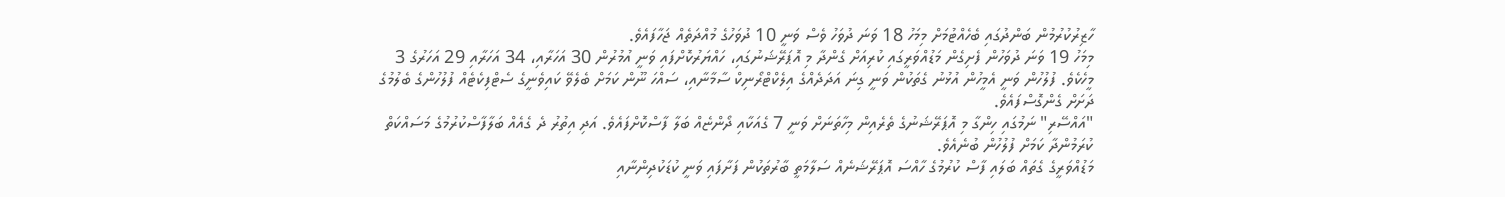ހާޒިރުކުރުމުން ބަންދުގައި ބެހެއްޓުމަށް މިމަހު 18 ވަނަ ދުވަހު ވެސް ވަނީ 10 ދުވަހުގެ މުއްދަތެއް ޖަހާފައެވެ.
މިމަހު 19 ވަނަ ދުވަހުން ފެށިގެން މަޑުއްވަރީގައި ކުރިއަށް ގެންދާ މި އޮޕަރޭޝަނުގައި، ހައްޔަރުކޮށްފައި ވަނީ އުމުރުން 30 އަހަރާއި، 34 އަހަރާއި 29 އަހަރުގެ 3 މީހެކެވެ. ފުލުހުން ވަނީ އެމީހުން އުޅުނު ގެތަކުން ވަނީ ގިނަ އަދަދެއްގެ އިލެކްޓްރޯނިކް ސާމާނާއި، ސައްހަ ނޫން ކަމަށް ބެލެވޭ ކައިވެނީގެ ސެޓްފިކެޓެއް ފުލުހުންގެ ބެލުމުގެ ދަށަށް ގެންގޮސްފައެވެ.
"އައްސޭރި" ނަމުގައި ހިންގާ މި އޮޕަރޭޝަނުގެ ތެރެއިން މިހާތަނަށް ވަނީ 7 ގެއަކާއި ދޯންޏެއް ބަލާ ފާސްކޮށްފައެވެ. އަދި އިތުރު ދެ ގެއެއް ބަލާފާސްކުރުމުގެ މަސައްކަތް ކުރަމުންދާ ކަމަށް ފުލުހުން ބުނެއެވެ.
މަޑުއްވަރީގެ ގެތައް ބަލައި ފާސް ކުރުމުގެ ހާއްސަ އޮޕަރޭޝަނެއް ސަލާމަތީ ބާރުތަކުން ފަށާފައި ވަނީ ކުޑަކުދިންނާއި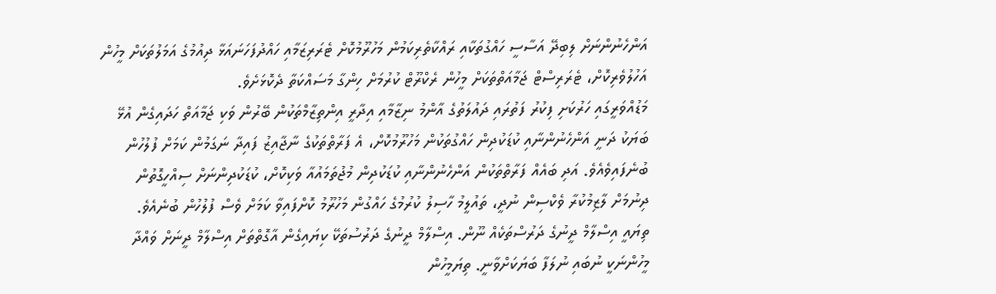އަންހެނުންނަށް ލިބިދޭ އަސާސީ ހައްގުތަކާއި ރައްކާތެރިކަމުން މަހުރޫމުކޮށް ޓެރަރިޒަމާއި ހައްދުފަހަނައަޅާ ދިއުމުގެ އަމަލުތަކަށް މީހުން އަހުލުވެރިކޮށް، ޓެރަރިސްޓް ޖަމާއަތްތަކަށް މީހުން ރެކްރޫޓް ކުރުމަށް ހިންގާ މަސައްކަތާ ދެކޮޅަށެވެ.
މަޑުއްވަރީގައި ހަރުކަށި ފިކުރު ފަތުރައި ދައުލަތުގެ އާންމު ނިޒާމާއި އިދާރީ އިންތިޒާމްތަކުން ބޭރުން ވަކި ޖަމާއަތް ހަދައިގެން އުޅޭ ބަޔަކު ދަނީ އަންހެނުންނާއި ކުޑަކުދިން ހައްގުތަކުން މަހުރޫމުކޮށް، އެ ފަރާތްތަކުގެ ނާޖާއިޒު ފައިދާ ނަގަމުން ކަމަށް ފުލުހުން ބުނެފައިވެއެވެ. އަދި ބައެއް ފަރާތްތަކުން އަންހެނުންނާއި ކުޑަކުދިން މުޖުތަމައުއާ ވަކިކޮށް، ކުޑަކުދިންނަށް ސިއްހީގޮތުން ދިނުމަށް ލާޒިމުކުރާ ވެކްސިން ނުދީ، ތައުލީމު ހާސިލު ކުރުމުގެ ހައްގުން މަހުރޫމު ކޮށްފައިވާ ކަމަށް ވެސް ފުލުހުން ބުނެއެވެ.
ތިޔައީ އިސްލާމް ދީނުގެ ދަރުސްތަކެއް ނޫން. އިސްލާމް ދީނުގެ ދަރުސުތަކޭ ކިޔައިގެން އާގޮތްތަށް އިސްލާމް ދީނަށް ވައްދާ މީހުންނަކީ ނުބައި ނުލަފާ ބަޔަކަށްވާނީ. ތިޔަމީހުން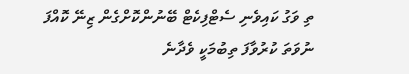ތި ވަގު ކައިވެނި ސެޓްފިކެޓް ބޭނުންކޮށްގެން ޒިނޭ ކޮއްފަ ނުވަތަ ކުރުވާފަ ތިބުމަކީ ވެދާނެ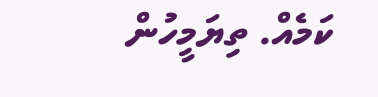ކަމެއް. ތިޔަމީހުން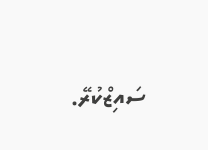ސައިޒްކުރޭ.